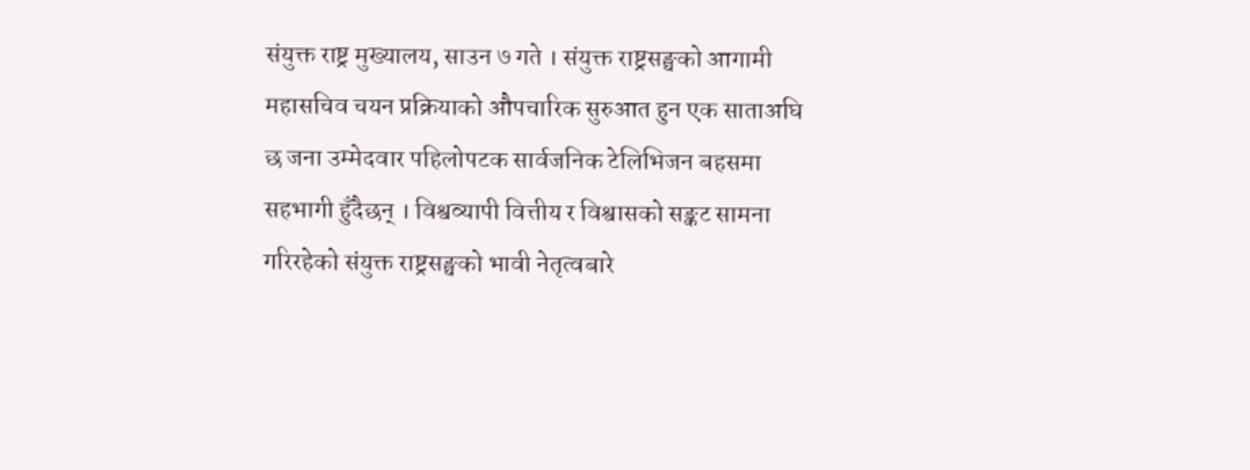संयुक्त राष्ट्र मुख्यालय, साउन ७ गते । संयुक्त राष्ट्रसङ्घको आगामी महासचिव चयन प्रक्रियाको औपचारिक सुरुआत हुन एक साताअघि छ जना उम्मेदवार पहिलोपटक सार्वजनिक टेलिभिजन बहसमा सहभागी हुँदैछन् । विश्वव्यापी वित्तीय र विश्वासको सङ्कट सामना गरिरहेको संयुक्त राष्ट्रसङ्घको भावी नेतृत्वबारे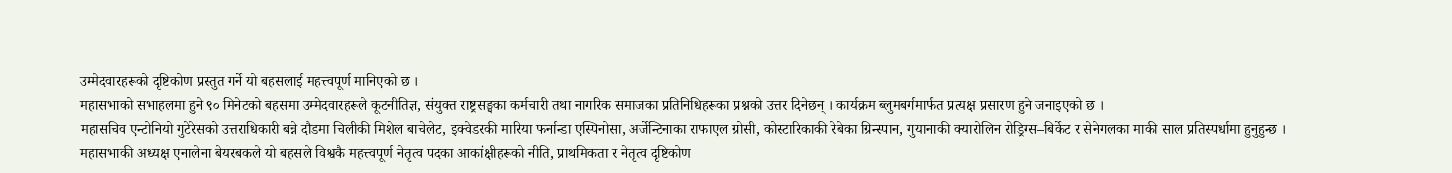उम्मेदवारहरूको दृष्टिकोण प्रस्तुत गर्ने यो बहसलाई महत्त्वपूर्ण मानिएको छ ।
महासभाको सभाहलमा हुने ९० मिनेटको बहसमा उम्मेदवारहरूले कूटनीतिज्ञ, संयुक्त राष्ट्रसङ्घका कर्मचारी तथा नागरिक समाजका प्रतिनिधिहरूका प्रश्नको उत्तर दिनेछन् । कार्यक्रम ब्लुमबर्गमार्फत प्रत्यक्ष प्रसारण हुने जनाइएको छ ।
महासचिव एन्टोनियो गुटेरेसको उत्तराधिकारी बन्ने दौडमा चिलीकी मिशेल बाचेलेट, इक्वेडरकी मारिया फर्नान्डा एस्पिनोसा, अर्जेन्टिनाका राफाएल ग्रोसी, कोस्टारिकाकी रेबेका ग्रिन्स्पान, गुयानाकी क्यारोलिन रोड्रिग्स–बिर्केट र सेनेगलका माकी साल प्रतिस्पर्धामा हुनुहुन्छ ।
महासभाकी अध्यक्ष एनालेना बेयरबकले यो बहसले विश्वकै महत्त्वपूर्ण नेतृत्व पदका आकांक्षीहरूको नीति, प्राथमिकता र नेतृत्व दृष्टिकोण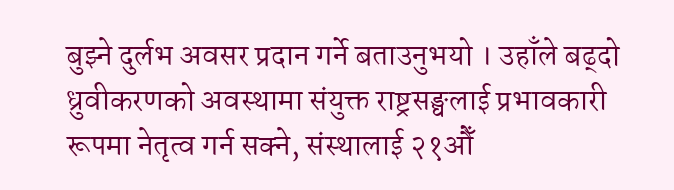बुझ्ने दुर्लभ अवसर प्रदान गर्ने बताउनुभयो । उहाँले बढ्दो ध्रुवीकरणको अवस्थामा संयुक्त राष्ट्रसङ्घलाई प्रभावकारी रूपमा नेतृत्व गर्न सक्ने, संस्थालाई २१औँ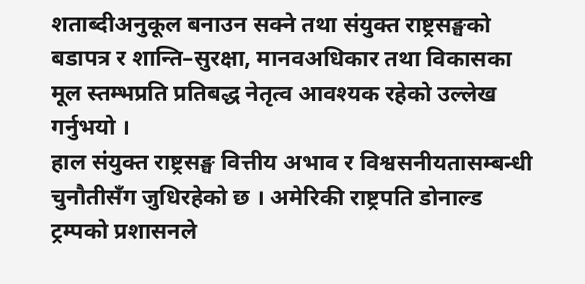शताब्दीअनुकूल बनाउन सक्ने तथा संयुक्त राष्ट्रसङ्घको बडापत्र र शान्ति–सुरक्षा, मानवअधिकार तथा विकासका मूल स्तम्भप्रति प्रतिबद्ध नेतृत्व आवश्यक रहेको उल्लेख गर्नुभयो ।
हाल संयुक्त राष्ट्रसङ्घ वित्तीय अभाव र विश्वसनीयतासम्बन्धी चुनौतीसँग जुधिरहेको छ । अमेरिकी राष्ट्रपति डोनाल्ड ट्रम्पको प्रशासनले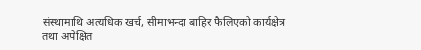संस्थामाथि अत्यधिक खर्च, सीमाभन्दा बाहिर फैलिएको कार्यक्षेत्र तथा अपेक्षित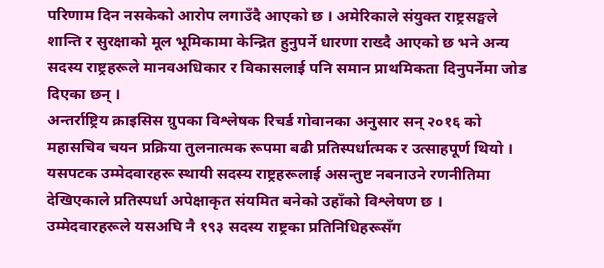परिणाम दिन नसकेको आरोप लगाउँदै आएको छ । अमेरिकाले संयुक्त राष्ट्रसङ्घले शान्ति र सुरक्षाको मूल भूमिकामा केन्द्रित हुनुपर्ने धारणा राख्दै आएको छ भने अन्य सदस्य राष्ट्रहरूले मानवअधिकार र विकासलाई पनि समान प्राथमिकता दिनुपर्नेमा जोड दिएका छन् ।
अन्तर्राष्ट्रिय क्राइसिस ग्रुपका विश्लेषक रिचर्ड गोवानका अनुसार सन् २०१६ को महासचिव चयन प्रक्रिया तुलनात्मक रूपमा बढी प्रतिस्पर्धात्मक र उत्साहपूर्ण थियो । यसपटक उम्मेदवारहरू स्थायी सदस्य राष्ट्रहरूलाई असन्तुष्ट नबनाउने रणनीतिमा देखिएकाले प्रतिस्पर्धा अपेक्षाकृत संयमित बनेको उहाँको विश्लेषण छ ।
उम्मेदवारहरूले यसअघि नै १९३ सदस्य राष्ट्रका प्रतिनिधिहरूसँग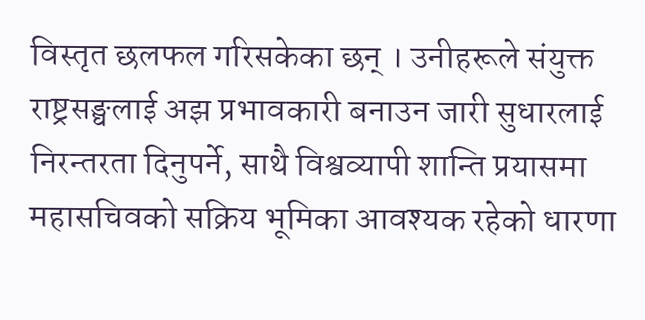विस्तृत छलफल गरिसकेका छन् । उनीहरूले संयुक्त राष्ट्रसङ्घलाई अझ प्रभावकारी बनाउन जारी सुधारलाई निरन्तरता दिनुपर्ने, साथै विश्वव्यापी शान्ति प्रयासमा महासचिवको सक्रिय भूमिका आवश्यक रहेको धारणा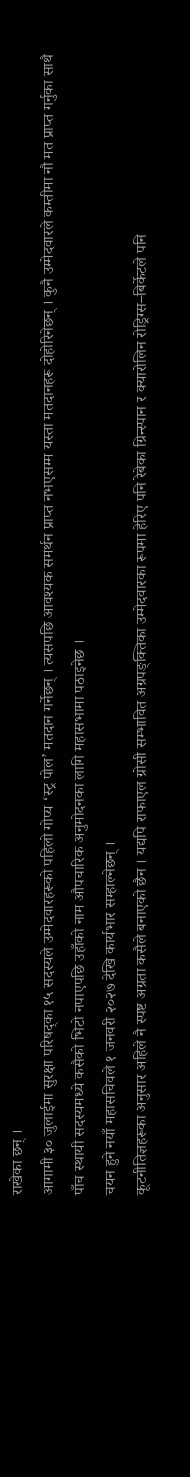राखेका छन् ।
आगामी ३० जुलाईमा सुरक्षा परिषद्का १५ सदस्यले उम्मेदवारहरूको पहिलो गोप्य ‘स्ट्र पोल’ मतदान गर्नेछन् । त्यसपछि आवश्यक समर्थन प्राप्त नभएसम्म यस्ता मतदानहरू दोहोरिनेछन् । कुनै उम्मेदवारले कम्तीमा नौ मत प्राप्त गर्नुका साथै पाँच स्थायी सदस्यमध्ये कसैको भिटो नपाएपछि उहाँको नाम औपचारिक अनुमोदनका लागि महासभामा पठाइनेछ ।
चयन हुने नयाँ महासचिवले १ जनवरी २०२७ देखि कार्यभार सम्हाल्नेछन् ।
कूटनीतिज्ञहरूका अनुसार अहिले नै स्पष्ट अग्रता कसैले बनाएको छैन । यद्यपि राफाएल ग्रोसी सम्भावित अग्रपङ्क्तिका उम्मेदवारका रूपमा हेरिए पनि रेबेका ग्रिन्स्पान र क्यारोलिन रोड्रिग्स–बिर्केटले पनि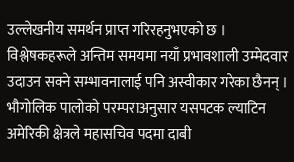उल्लेखनीय समर्थन प्राप्त गरिरहनुभएको छ । विश्लेषकहरूले अन्तिम समयमा नयाँ प्रभावशाली उम्मेदवार उदाउन सक्ने सम्भावनालाई पनि अस्वीकार गरेका छैनन् ।
भौगोलिक पालोको परम्पराअनुसार यसपटक ल्याटिन अमेरिकी क्षेत्रले महासचिव पदमा दाबी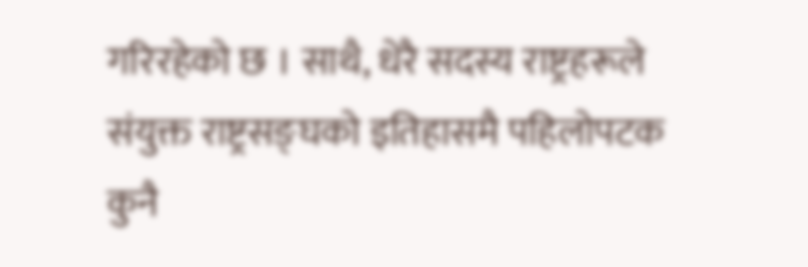गरिरहेको छ । साथै, धेरै सदस्य राष्ट्रहरूले संयुक्त राष्ट्रसङ्घको इतिहासमै पहिलोपटक कुनै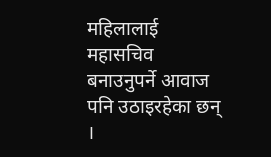महिलालाई महासचिव बनाउनुपर्ने आवाज पनि उठाइरहेका छन् ।